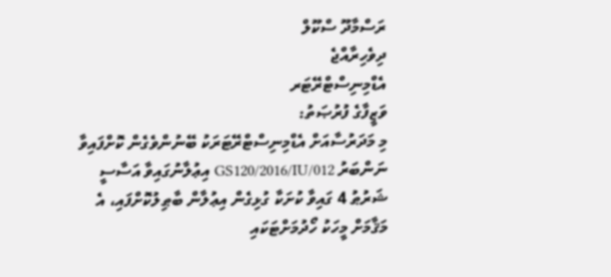ރަސްމާދޫ ސްކޫލް
ދިވެހިރާއްޖެ
އެޑްމިނިސްޓްރޭޓަރ
ވަޒީފާގެ ފުރުޞަތު:
މި މަދަރުސާއަށް އެޑްމިނިސްޓްރޭޓަރަކު ބޭނުންވެގެން ކޮށްފައިވާ ނަންބަރު GS120/2016/IU/012 އިޢުލާނުގައިވާ އަސާސީ ޝަރުޠު 4 ގައިވާ ކުށަކާ ގުޅިގެން އިޢުލާން ބާޠިލުކޮށްފައި، އެ މަޤާމަށް މީހަކު ހޯދުމަށްޓަކައި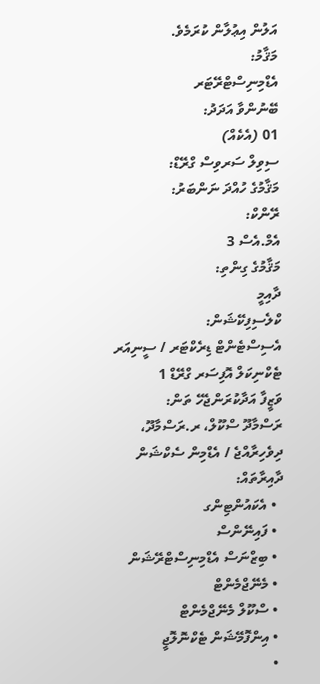އަލުން އިޢުލާން ކުރަމެވެ.
މަޤާމު:
އެޑްމިނިސްޓްރޭޓަރ
ބޭނުންވާ އަދަދު:
01 (އެކެއް)
ސިވިލް ސަރވިސް ގްރޭޑް:
މަޤާމުގެ ހުއްދަ ނަންބަރު:
ރޭންކް:
އެމް.އެސް 3
މަޤާމުގެ ގިންތި:
ދާއިމީ
ކްލެސިފިކޭޝަން:
އެސިސްޓެންޓް ޑިރެކްޓަރ / ސީނިއަރ ޓެކްނިކަލް އޮފިސަރ ގްރޭޑް 1
ވަޒީފާ އަދާކުރަންޖެހޭ ތަން:
ރަސްމާދޫ ސްކޫލް، ރ.ރަސްމާދޫ، ދިވެހިރާއްޖެ / އެޑްމިން ސެކްޝަން
ދާއިރާތައް:
  • އެކައުންޓިންގ
  • ފައިނޭންސް
  • ބިޒްނަސް އެޑްމިނިސްޓްރޭޝަން
  • މެނޭޖްމެންޓް
  • ސްކޫލް މެނޭޖްމެންޓް
  • އިންފޮމޭޝަން ޓެކްނޮލޮޖީ
  •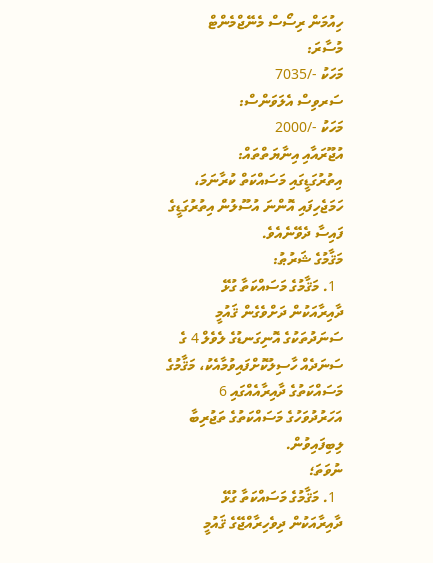ހިއުމަން ރިސޯސް މެނޭޖްމެންޓް
މުސާރަ:
މަހަކު -/7035
ސަރވިސް އެލަވަންސް:
މަހަކު -/2000
އުޖޫރައާއި އިނާޔަތްތައް:
އިތުރުގަޑީގައި މަސައްކަތް ކުރާނަމަ، ހަމަޖެހިފައި އޮންނަ އުސޫލުން އިތުރުގަޑީގެ ފައިސާ ދެވޭނެއެވެ.
މަޤާމުގެ ޝަރުޠު:
  1. މަޤާމުގެ މަސައްކަތާ ގުޅޭ ދާއިރާއަކުން ދަށްވެގެން ޤައުމީ ސަނަދުތަކުގެ އޮނިގަނޑުގެ ލެވެލް 4 ގެ ސަނަދެއް ހާސިލުކޮށްފައިވުމާއެކު، މަޤާމުގެ މަސައްކަތުގެ ދާއިރާއެއްގައި 6 އަހަރުދުވަހުގެ މަސައްކަތުގެ ތަޖުރިބާ ލިބިފައިވުން.
ނުވަތަ؛
  1. މަޤާމުގެ މަސައްކަތާ ގުޅޭ ދާއިރާއަކުން ދިވެހިރާއްޖޭގެ ޤައުމީ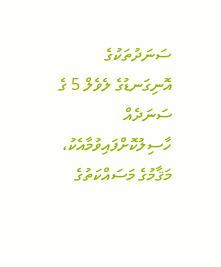ސަނަދުތަކުގެ އޮނިގަނޑުގެ ލެވެލް 5 ގެ ސަނަދެއް ހާސިލުކޮށްފައިވުމާއެކު، މަޤާމުގެ މަސައްކަތުގެ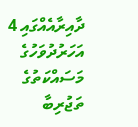ދާއިރާއެއްގައި 4 އަހަރުދުވަހުގެ މަސައްކަތުގެ ތަޖުރިބާ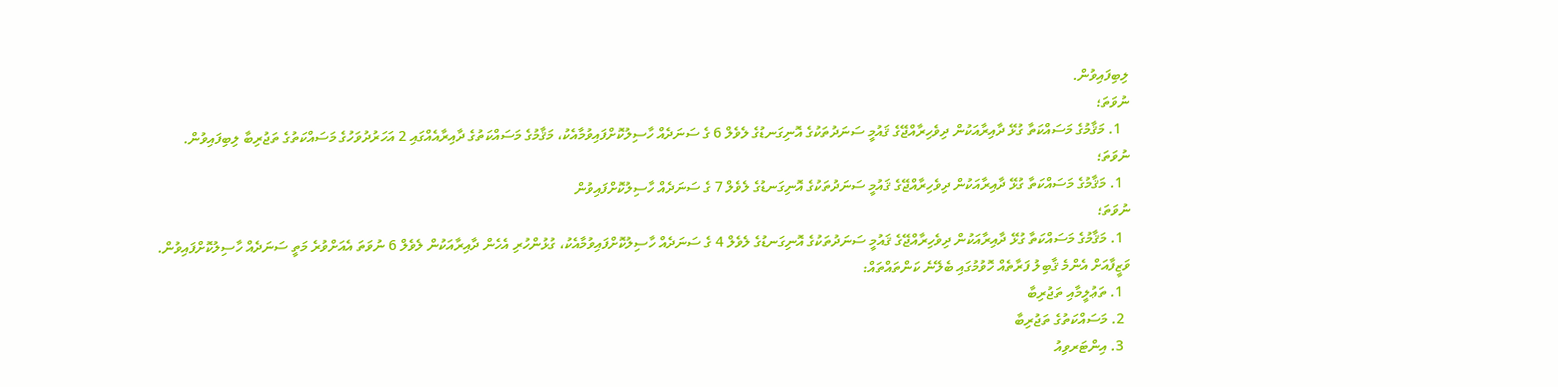ލިބިފައިވުން.
ނުވަތަ؛
  1. މަޤާމުގެ މަސައްކަތާ ގުޅޭ ދާއިރާއަކުން ދިވެހިރާއްޖޭގެ ޤައުމީ ސަނަދުތަކުގެ އޮނިގަނޑުގެ ލެވެލް 6 ގެ ސަނަދެއް ހާސިލުކޮށްފައިވުމާއެކު، މަޤާމުގެ މަސައްކަތުގެ ދާއިރާއެއްގައި 2 އަހަރުދުވަހުގެ މަސައްކަތުގެ ތަޖުރިބާ ލިބިފައިވުން.
ނުވަތަ؛
  1. މަޤާމުގެ މަސައްކަތާ ގުޅޭ ދާއިރާއަކުން ދިވެހިރާއްޖޭގެ ޤައުމީ ސަނަދުތަކުގެ އޮނިގަނޑުގެ ލެވެލް 7 ގެ ސަނަދެއް ހާސިލުކޮށްފައިވުން
ނުވަތަ؛
  1. މަޤާމުގެ މަސައްކަތާ ގުޅޭ ދާއިރާއަކުން ދިވެހިރާއްޖޭގެ ޤައުމީ ސަނަދުތަކުގެ އޮނިގަނޑުގެ ލެވެލް 4 ގެ ސަނަދެއް ހާސިލުކޮށްފައިވުމާއެކު، ގުޅުންހުރި އެހެން ދާއިރާއަކުން ލެވެލް 6 ނުވަތަ އެއަށްވުރެ މަތީ ސަނަދެއް ހާސިލުކޮށްފައިވުން.
ވަޒީފާއަށް އެންމެ ޤާބިލު ފަރާތެއް ހޮވުމުގައި ބެލޭނެ ކަންތައްތައް:
  1. ތަޢުލީމާއި ތަޖުރިބާ
  2. މަސައްކަތުގެ ތަޖުރިބާ
  3. އިންޓަރވިއު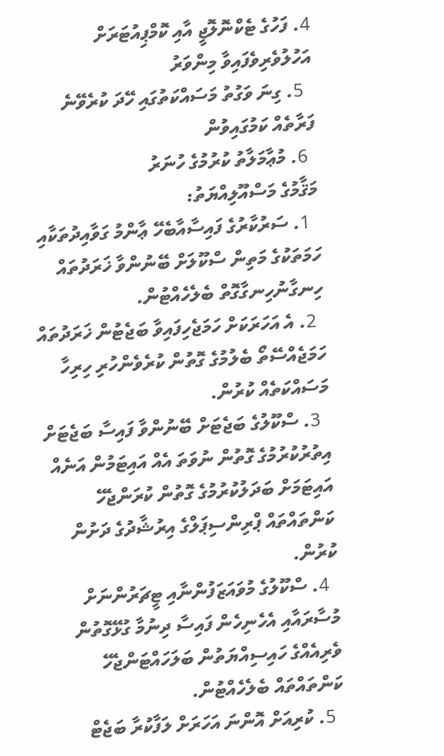4. ފަހުގެ ޓެކްނޮލޮޖީ އާއި ކޮމްޕިއުޓަރަށް އަހުލުވެރިވެފައިވާ މިންވަރު
  5. ގިނަ ވަގުތު މަސައްކަތުގައި ހޭދަ ކުރެވޭނެ ފަރާތެއް ކަމުގައިވުން
  6. މުޢާމަލާތު ކުރުމުގެ ހުނަރު
މަޤާމުގެ މަސްއޫލިއްޔަތު:
  1. ސަރުކާރުގެ ފައިސާއާބެހޭ ޢާންމު ގަވާއިދުތަކާއި ހަމަތަކުގެ މަތިން ސްކޫލަށް ބޭނުންވާ ޚަރަދުތައް ހިނގާނުހިނގާގޮތް ބެލެހެއްޓުން.
  2. އެ އަހަރަކަށް ހަމަޖެހިފައިވާ ބަޖެޓުން ޚަރަދުތައް ހަމަޖެއްސޭތޯ ބެލުމުގެ ގޮތުން ކުރެވެންހުރި ހިރިހާ މަސައްކަތެއް ކުރުން.
  3. ސްކޫލުގެ ބަޖެޓަށް ބޭނުންވާ ފައިސާ ބަޖެޓަށް އިތުރުކުރުމުގެ ގޮތުން ނުވަތަ އެއް އައިޓަމުން އަނެއް އައިޓަމަށް ބަދަލުކުރުމުގެ ގޮތުން ކުރަންޖެހޭ ކަންތައްތައް ޕްރިންސިޕަލްގެ އިރުޝާދުގެ ދަށުން ކުރުން.
  4. ސްކޫލުގެ މުވައަޒަފުންނާއި ޓީޗަރުންނަށް މުސާރައާއި އެހެނިހެން ފައިސާ ދިނުމާ ގުޅޭގޮތުން ވެރިއެއްގެ ހައިސިއްޔަތުން ބަލަހައްޓަންޖެހޭ ކަންތައްތައް ބެލެހެއްޓުން.
  5. ކުރިއަށް އޮންނަ އަހަރަށް ލަފާކުރާ ބަޖެޓް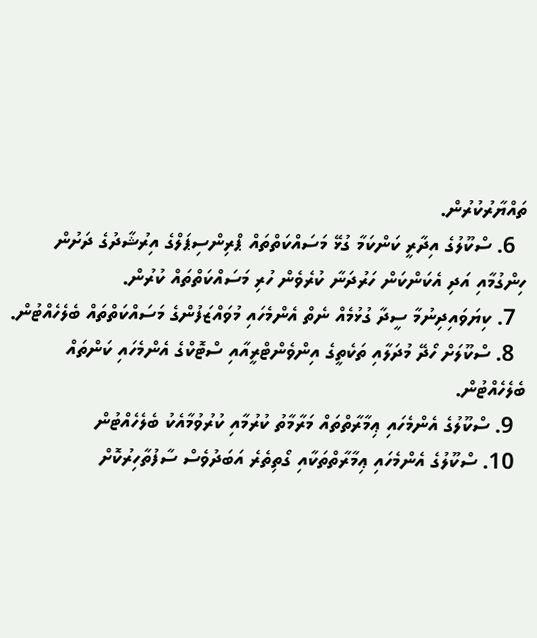ތައްޔާރުކުރުން.
  6. ސްކޫލުގެ އިދާރީ ކަންކަމާ ގުޅޭ މަސައްކަތްތައް ޕްރިންސިޕަލްގެ އިރުޝާދުގެ ދަށުން ހިންގުމާއި އަދި އެކަންކަން ހަރުދަނާ ކުރެވެން ހުރި މަސައްކަތްތައް ކުރުން.
  7. ކިޔަވައިދިނުމާ ސީދާ ގުޅުމެއް ނެތް އެންމެހައި މުވައްޒަފުންގެ މަސައްކަތްތައް ބެލެހެއްޓުން.
  8. ސްކޫލަށް ހޯދޭ މުދަލާއި ތަކެތީގެ އިންވެންޓްރީއާއި ސްޓޮކްގެ އެންމެހައި ކަންތައް ބެލެހެއްޓުން.
  9. ސްކޫލުގެ އެންމެހައި ޢިމާރާތްތައް މަރާމާތު ކުރުމާއި ކުރުވުމާއެކު ބެލެހެއްޓުން
  10. ސްކޫލުގެ އެންމެހައި ޢިމާރާތްތަކާއި ގޯތިތެރެ އަބަދުވެސް ސާފުތާހިރުކޮށް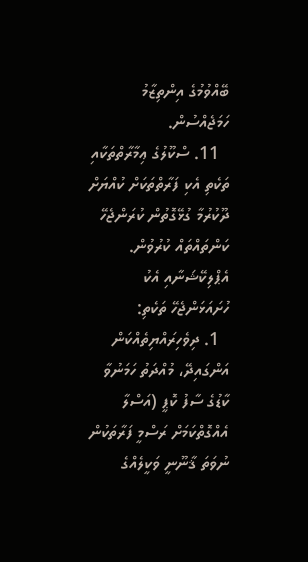ބޭއްވުމުގެ އިންތިޒާމު ހަމަޖެއްސުން.
  11. ސްކޫލުގެ ޢިމާރާތްތަކާއި ތަކެތި އެކި ފަރާތްތަކަށް ކުއްޔަށް ދޫކުރުމާ ގުޅޭގޮތުން ކުރަންޖެހޭ ކަންތައްތައް ކުރުވުން.
އެޕްލިކޭޝަނާއި އެކު ހުށައަޅަންޖެހޭ ތަކެތި:
  1. ދިވެހިރައްޔިތެއްކަން އަންގައިދޭ، މުއްދަތު ހަމަނުވާ ކާޑުގެ ސާފު ކޮޕީ (އަސްލާ އެއްގޮތްކަމަށް ރަސްމީ ފަރާތަކުން ނުވަތަ ޤާނޫނީ ވަކީލެއްގެ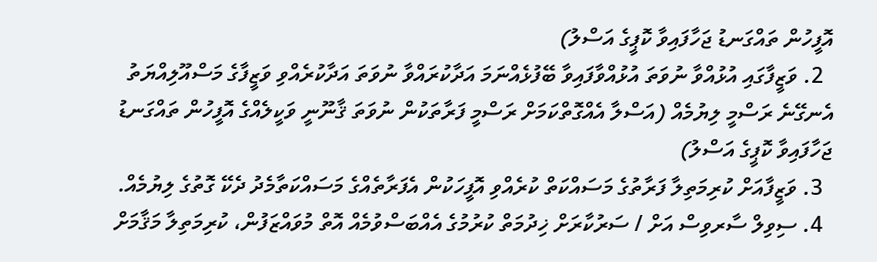އޮފީހުން ތައްގަނޑު ޖަހާފައިވާ ކޮޕީގެ އަސްލު)
  2. ވަޒީފާގައި އުޅުއްވާ ނުވަތަ އުޅުއްވާފައިވާ ބޭފުޅެއްނަމަ އަދާކުރައްވާ ނުވަތަ އަދާކުރެއްވި ވަޒީފާގެ މަސްއޫލިއްޔަތު އެނގޭނެ ރަސްމީ ލިޔުމެއް (އަސްލާ އެއްގޮތްކަމަށް ރަސްމީ ފަރާތަކުން ނުވަތަ ޤާނޫނީ ވަކީލެއްގެ އޮފީހުން ތައްގަނޑު ޖަހާފައިވާ ކޮޕީގެ އަސްލު)
  3. ވަޒީފާއަށް ކުރިމަތިލާ ފަރާތުގެ މަސައްކަތް ކުރެއްވި އޮފީހަކުން އެފަރާތެއްގެ މަސައްކަތާމެދު ދެކޭ ގޮތުގެ ލިޔުމެއް.
  4. ސިވިލް ސާރވިސް އަށް / ސަރުކާރަށް ޚިދުމަތް ކުރުމުގެ އެއްބަސްވުމެއް އޮތް މުވައްޒަފުން، ކުރިމަތިލާ މަޤާމަށް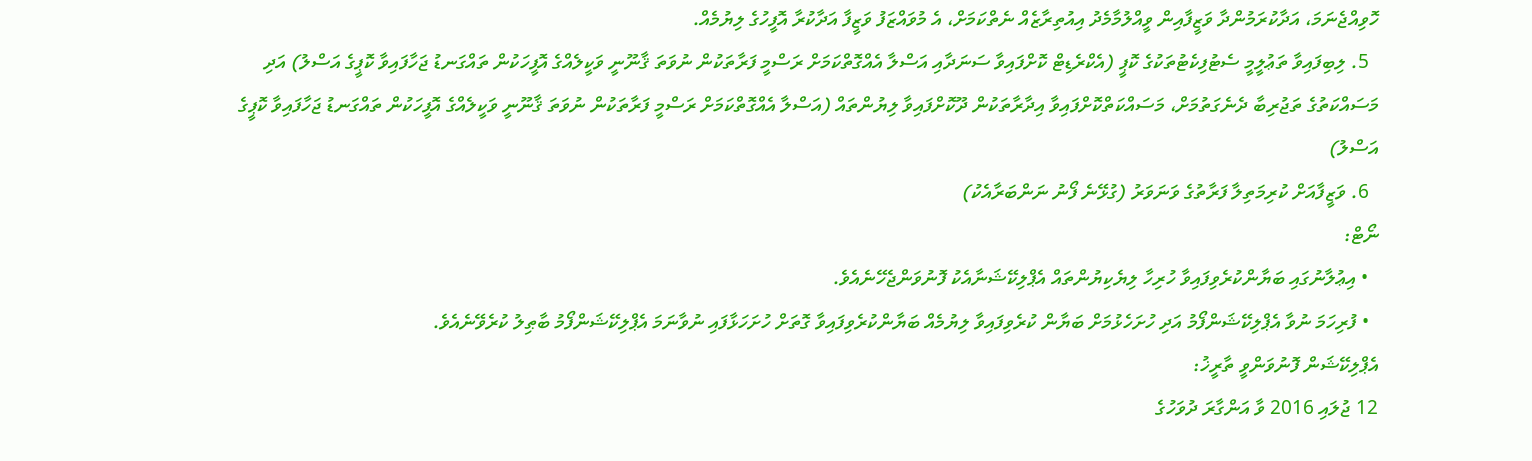ހޮވިއްޖެނަމަ، އަދާކުރަމުންދާ ވަޒީފާއިން ވީއްލުމާމެދު އިއުތިރާޒެއް ނެތްކަމަށް، އެ މުވައްޒަފު ވަޒީފާ އަދާކުރާ އޮފީހުގެ ލިޔުމެއް.
  5. ލިބިފައިވާ ތަޢުލީމީ ސެޓުފިކެޓުތަކުގެ ކޮޕީ (އެކްރެޑިޓް ކޮށްފައިވާ ސަނަދާއި އަސްލާ އެއްގޮތްކަމަށް ރަސްމީ ފަރާތަކުން ނުވަތަ ޤާނޫނީ ވަކީލެއްގެ އޮފީހަކުން ތައްގަނޑު ޖަހާފައިވާ ކޮޕީގެ އަސްލު) އަދި މަސައްކަތުގެ ތަޖުރިބާ ދެނެގަތުމަށް، މަސައްކަތްކޮށްފައިވާ އިދާރާތަކުން ދޫކޮށްފައިވާ ލިޔުންތައް (އަސްލާ އެއްގޮތްކަމަށް ރަސްމީ ފަރާތަކުން ނުވަތަ ޤާނޫނީ ވަކީލެއްގެ އޮފީހަކުން ތައްގަނޑު ޖަހާފައިވާ ކޮޕީގެ އަސްލު)
  6. ވަޒީފާއަށް ކުރިމަތިލާ ފަރާތުގެ ވަނަވަރު (ގުޅޭނެ ފޯނު ނަންބަރާއެކު)
ނޯޓް:
  • އިޢުލާނުގައި ބަޔާންކުރެވިފައިވާ ހުރިހާ ލިޔެކިޔުންތައް އެޕްލިކޭޝަނާއެކު ފޮނުވަންޖެހޭނެއެވެ.
  • ފުރިހަމަ ނުވާ އެޕްލިކޭޝަންފޯމު އަދި ހުށަހެޅުމަށް ބަޔާން ކުރެވިފައިވާ ލިޔުމެއް ބަޔާންކުރެވިފައިވާ ގޮތަށް ހުށަހަޅާފައި ނުވާނަމަ އެޕްލިކޭޝަންފޯމު ބާޠިލު ކުރެވޭނެއެވެ.
އެޕްލިކޭޝަން ފޮނުވަންވީ ތާރީޚު:
12 ޖުލައި 2016 ވާ އަންގާރަ ދުވަހުގެ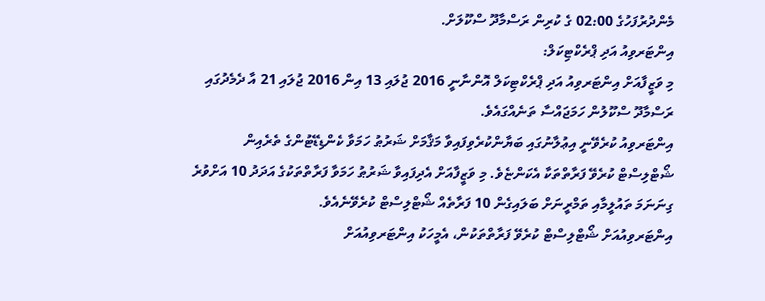މެންދުރުފަހުގެ 02:00 ގެ ކުރިން ރަސްމާދޫ ސްކޫލަށް.
އިންޓަރވިއު އަދި ޕްރެކްޓިކަލް:
މި ވަޒީފާއަށް އިންޓަރވިއު އަދި ޕްރެކްޓިކަލް އޮންނާނީ 2016 ޖުލައި 13 އިން 2016 ޖުލައި 21 އާ ދެމެދުގައި ރަސްމާދޫ ސްކޫލުން ހަމަޖައްސާ ތަނެއްގައެވެ.
އިންޓަރވިއު ކުރެވޭނީ އިޢުލާނުގައި ބަޔާންކުރެވިފައިވާ މަޤާމަށް ޝަރުޠު ހަމަވާ ކެންޑިޑޭޓުންގެ ތެރެއިން ޝޯޓްލިސްޓް ކުރެވޭ ފަރާތްތަކާ އެކަންޏެވެ. މި ވަޒީފާއަށް އެދިފައިވާ ޝަރުޠު ހަމަވާ ފަރާތްތަކުގެ އަދަދު 10 އަށްވުރެ ގިނަނަމަ ތައުލީމާއި ތަމްރީނަށް ބަލައިގެން 10 ފަރާތެއް ޝޯޓްލިސްޓް ކުރެވޭނެއެވެ.
އިންޓަރވިއުއަށް ޝޯޓްލިސްޓް ކުރެވޭ ފަރާތްތަކުން، އެމީހަކު އިންޓަރވިއުއަށް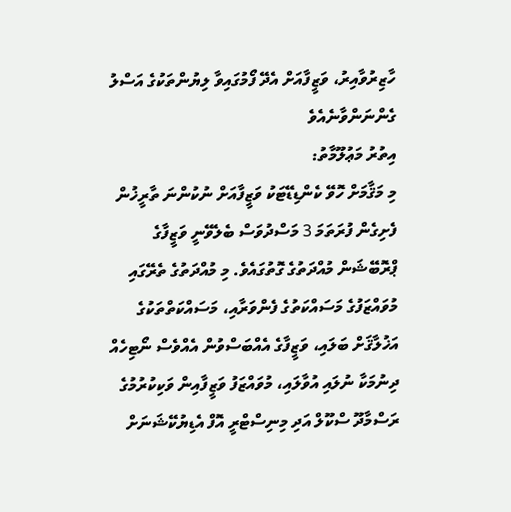ހާޒިރުވާއިރު، ވަޒީފާއަށް އެދޭ ފޯމުގައިވާ ލިޔުންތަކުގެ އަސްލު ގެންނަންވާނެއެވެ
އިތުރު މަޢުލޫމާތު:
މި މަޤާމަށް ހޮވޭ ކެންޑިޑޭޓަކު ވަޒީފާއަށް ނުކުންނަ ތާރީޚުން ފެށިގެން ފުރަތަމަ 3 މަސްދުވަސް ބެލެވޭނީ ވަޒީފާގެ ޕްރޮބޭޝަން މުއްދަތުގެ ގޮތުގައެވެ. މި މުއްދަތުގެ ތެރޭގައި މުވައްޒަފުގެ މަސައްކަތުގެ ފެންވަރާއި، މަސައްކަތްތަކުގެ އަޚުލާޤަށް ބަލައި، ވަޒީފާގެ އެއްބަސްވުން އެއްވެސް ނޯޓިހެއް ދިނުމަކާ ނުލައި އުވާލައި، މުވައްޒަފު ވަޒީފާއިން ވަކިކުރުމުގެ ރަސްމާދޫ ސްކޫލް އަދި މިނިސްޓްރީ އޮފް އެޑިޔުކޭޝަނަށް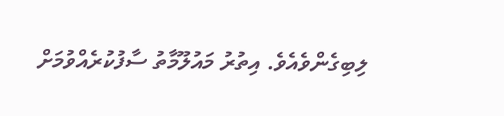ލިބިގެންވެއެވެ. އިތުރު މައުލޫމާތު ސާފުކުރެއްވުމަށް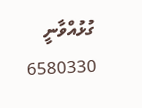ގުޅުއްވާނީ 6580330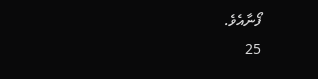ފޯނާއެވެ.
25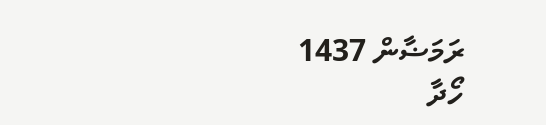ރަމަޟާން 1437
ހޯދާ